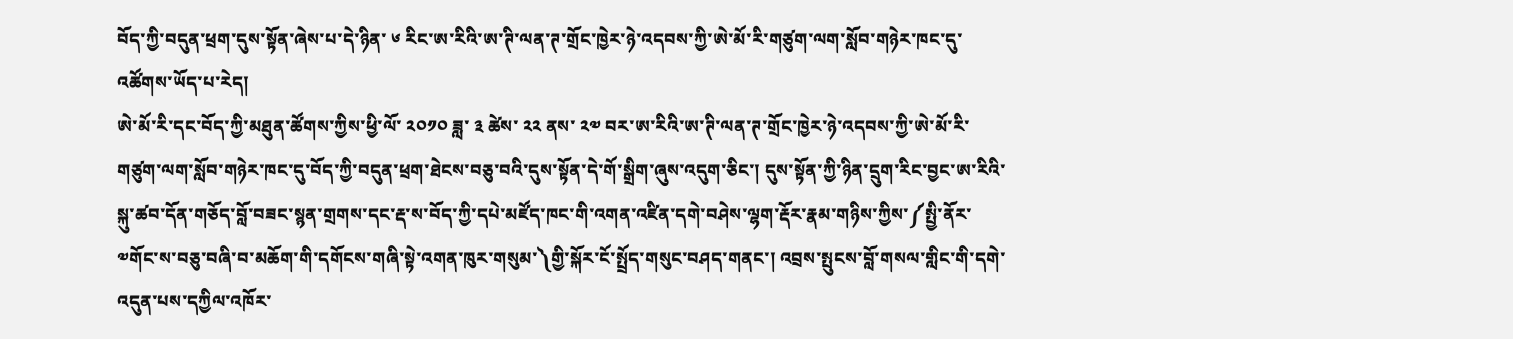བོད་ཀྱི་བདུན་ཕྲག་དུས་སྟོན་ཞེས་པ་དེ་ཉིན་ ༦ རིང་ཨ་རིའི་ཨ་ཊི་ལན་ཊ་གྲོང་ཁྱེར་ཉེ་འདབས་ཀྱི་ཨེ་མོ་རི་གཙུག་ལག་སློབ་གཉེར་ཁང་དུ་འཚོགས་ཡོད་པ་རེད།
ཨེ་མོ་རི་དང་བོད་ཀྱི་མཐུན་ཚོགས་ཀྱིས་ཕྱི་ལོ་ ༢༠༡༠ ཟླ་ ༣ ཚེས་ ༢༢ ནས་ ༢༧ བར་ཨ་རིའི་ཨ་ཊི་ལན་ཊ་གྲོང་ཁྱེར་ཉེ་འདབས་ཀྱི་ཨེ་མོ་རི་གཙུག་ལག་སློབ་གཉེར་ཁང་དུ་བོད་ཀྱི་བདུན་ཕྲག་ཐེངས་བཅུ་བའི་དུས་སྟོན་དེ་གོ་སྒྲིག་ཞུས་འདུག་ཅིང་། དུས་སྟོན་ཀྱི་ཉིན་དྲུག་རིང་བྱང་ཨ་རིའི་སྐུ་ཚབ་དོན་གཅོད་བློ་བཟང་སྙན་གྲགས་དང་རྡ་ས་བོད་ཀྱི་དཔེ་མཛོད་ཁང་གི་འགན་འཛིན་དགེ་བཤེས་ལྷག་རྡོར་རྣམ་གཉིས་ཀྱིས་༼སྤྱི་ནོར་ ༧གོང་ས་བཅུ་བཞི་བ་མཆོག་གི་དགོངས་གཞི་སྟེ་འགན་ཁུར་གསུམ་༽གྱི་སྐོར་ངོ་སྤྲོད་གསུང་བཤད་གནང་། འབྲས་སྤུངས་བློ་གསལ་གླིང་གི་དགེ་འདུན་པས་དཀྱིལ་འཁོར་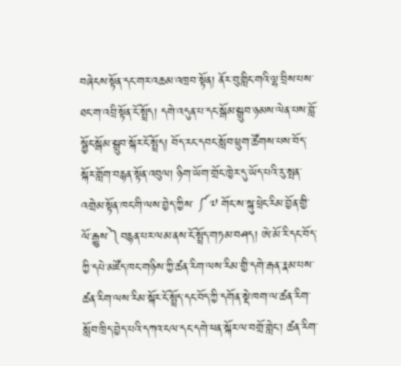བཞེངས་སྟོན་དང་གར་འཆམ་འཁྲབ་སྟོན། ནོར་བུ་གླིང་གའི་ལྷ་བྲིས་པས་ཐང་ག་འབྲི་སྟོན་ངོ་སྤྲོད། དགེ་འདུན་པ་དང་སྒོམ་སྒྲུབ་ཉམས་ལེན་པས་བློ་སྦྱོང་སྒོམ་སྒྲུབ་སྐོར་ངོ་སྤྲོད། བོད་རང་དབང་སློབ་ཕྲུག་ཚོགས་པས་བོད་སྐོར་གློག་བརྙན་སྟོན་འབུལ། ཉིག་ཡོག་གྲོང་ཁྱེར་དུ་ཡོད་པའི་རུ་སྤན་འགྲེམ་སྟོན་ཁང་གི་ལས་བྱེད་ཀྱིས་ ༼༧ གོང་ས་སྐུ་ཕྲེང་རིམ་བྱོན་གྱི་ལོ་རྒྱུས་༽བརྙན་པར་ལམ་ནས་ངོ་སྤྲོད་གཏམ་བཤད། ཨེ་མོ་རི་དང་བོད་ཀྱི་དཔེ་མཛོད་ཁང་གཉིས་ཀྱི་ཚན་རིག་ལས་རིམ་གྱི་དགེ་རྒན་རྣམ་པས་ཚན་རིག་ལས་རིམ་སྐོར་ངོ་སྤྲོད་དང་བོད་ཀྱི་དགོན་སྡེ་ཁག་ལ་ཚན་རིག་སློབ་ཁྲིད་བྱེད་པའི་དཀའ་ངལ་དང་དགེ་ཕན་སྐོར་ལ་བགྲོ་གླེང་། ཚན་རིག་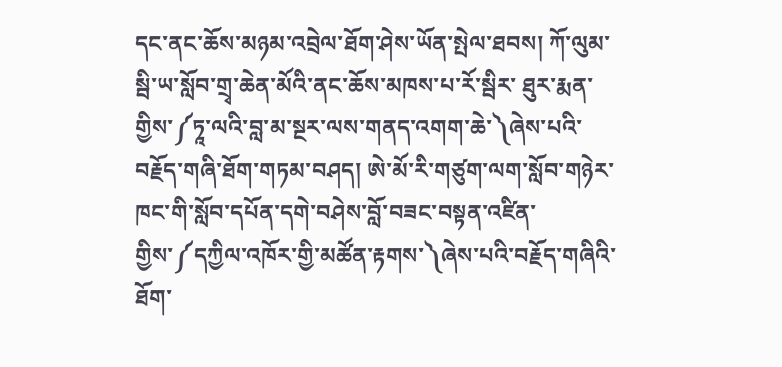དང་ནང་ཆོས་མཉམ་འབྲེལ་ཐོག་ཤེས་ཡོན་སྤེལ་ཐབས། ཀོ་ལུམ་སྦི་ཡ་སློབ་གྲྭ་ཆེན་མོའི་ནང་ཆོས་མཁས་པ་རོ་སྦིར་ ཐུར་རྨན་གྱིས་༼ཏཱ་ལའི་བླ་མ་སྔར་ལས་གནད་འགག་ཆེ་༽ཞེས་པའི་བརྗོད་གཞི་ཐོག་གཏམ་བཤད། ཨེ་མོ་རི་གཙུག་ལག་སློབ་གཉེར་ཁང་གི་སློབ་དཔོན་དགེ་བཤེས་བློ་བཟང་བསྟན་འཛིན་གྱིས་༼དཀྱིལ་འཁོར་གྱི་མཚོན་རྟགས་༽ཞེས་པའི་བརྗོད་གཞིའི་ཐོག་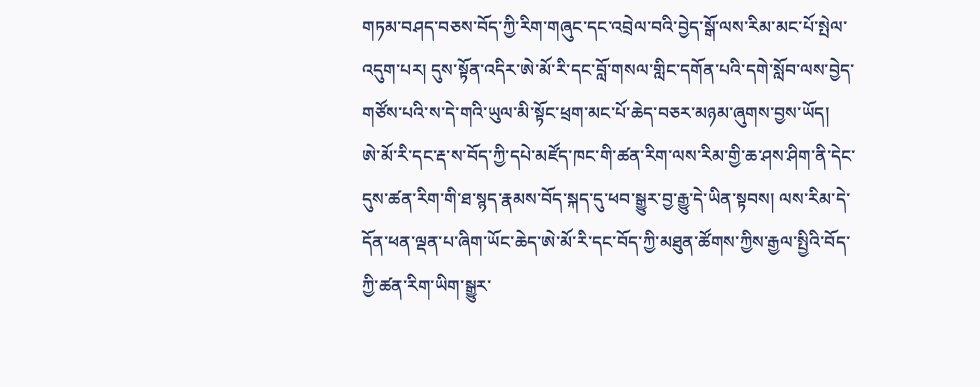གཏམ་བཤད་བཅས་བོད་ཀྱི་རིག་གཞུང་དང་འབྲེལ་བའི་བྱེད་སྒོ་ལས་རིམ་མང་པོ་སྤེལ་འདུག་པར། དུས་སྟོན་འདིར་ཨེ་མོ་རི་དང་བློ་གསལ་གླིང་དགོན་པའི་དགེ་སློབ་ལས་བྱེད་གཙོས་པའི་ས་དེ་གའི་ཡུལ་མི་སྟོང་ཕྲག་མང་པོ་ཆེད་བཅར་མཉམ་ཞུགས་བྱས་ཡོད།
ཨེ་མོ་རི་དང་རྡ་ས་བོད་ཀྱི་དཔེ་མཛོད་ཁང་གི་ཚན་རིག་ལས་རིམ་གྱི་ཆ་ཤས་ཤིག་ནི་དེང་དུས་ཚན་རིག་གི་ཐ་སྙད་རྣམས་བོད་སྐད་དུ་ཕབ་སྒྱུར་བྱ་རྒྱུ་དེ་ཡིན་སྟབས། ལས་རིམ་དེ་དོན་ཕན་ལྡན་པ་ཞིག་ཡོང་ཆེད་ཨེ་མོ་རི་དང་བོད་ཀྱི་མཐུན་ཚོགས་ཀྱིས་རྒྱལ་སྤྱིའི་བོད་ཀྱི་ཚན་རིག་ཡིག་སྒྱུར་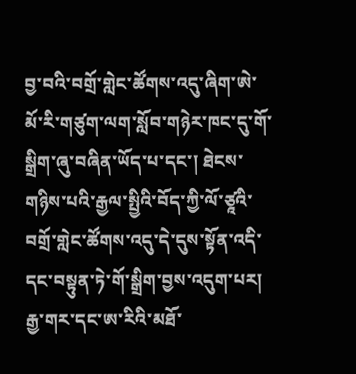བྱ་བའི་བགྲོ་གླེང་ཚོགས་འདུ་ཞིག་ཨེ་མོ་རི་གཙུག་ལག་སློབ་གཉེར་ཁང་དུ་གོ་སྒྲིག་ཞུ་བཞིན་ཡོད་པ་དང་། ཐེངས་གཉིས་པའི་རྒྱལ་སྤྱིའི་བོད་ཀྱི་ལོ་ཙཱའི་བགྲོ་གླེང་ཚོགས་འདུ་དེ་དུས་སྟོན་འདི་དང་བསྟུན་ཏེ་གོ་སྒྲིག་བྱས་འདུག་པར། རྒྱ་གར་དང་ཨ་རིའི་མཐོ་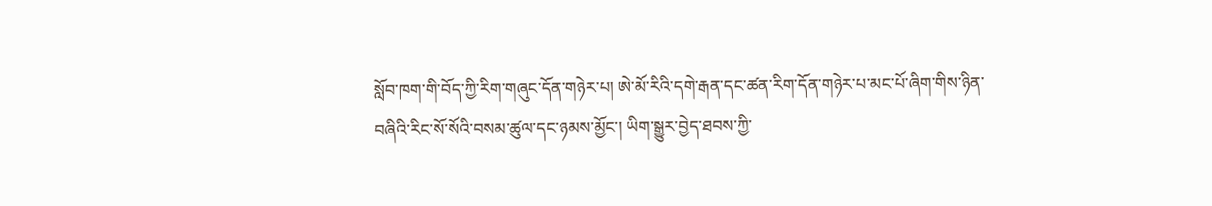སློབ་ཁག་གི་བོད་ཀྱི་རིག་གཞུང་དོན་གཉེར་པ། ཨེ་མོ་རིའི་དགེ་རྒན་དང་ཚན་རིག་དོན་གཉེར་པ་མང་པོ་ཞིག་གིས་ཉིན་བཞིའི་རིང་སོ་སོའི་བསམ་ཚུལ་དང་ཉམས་མྱོང་། ཡིག་སྒྱུར་བྱེད་ཐབས་ཀྱི་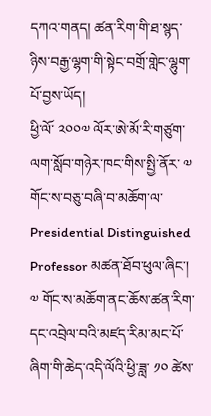དཀའ་གནད། ཚན་རིག་གི་ཐ་སྙད་ཉིས་བརྒྱ་ལྷག་གི་སྟེང་བགྲོ་གླེང་ལྷུག་པོ་བྱས་ཡོད།
ཕྱི་ལོ་ ༢༠༠༧ ལོར་ཨེ་མོ་རི་གཙུག་ལག་སློབ་གཉེར་ཁང་གིས་སྤྱི་ནོར་ ༧ གོང་ས་བཅུ་བཞི་བ་མཆོག་ལ་ Presidential Distinguished Professor མཚན་ཐོབ་ཕུལ་ཞིང་། ༧ གོང་ས་མཆོག་ནང་ཆོས་ཚན་རིག་དང་འབྲེལ་བའི་མཛད་རིམ་མང་པོ་ཞིག་གི་ཆེད་འདི་ལོའི་ཕྱི་ཟླ་ ༡༠ ཚེས་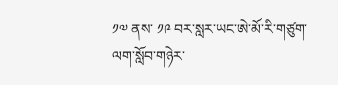༡༧ ནས་ ༡༩ བར་སླར་ཡང་ཨེ་མོ་རི་གཙུག་ལག་སློབ་གཉེར་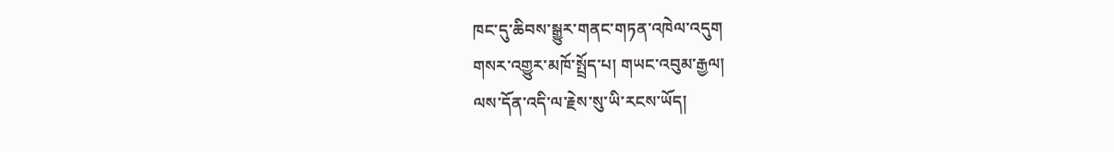ཁང་དུ་ཆིབས་སྒྱུར་གནང་གཏན་འཁེལ་འདུག
གསར་འགྱུར་མཁོ་སྤྲོད་པ། གཡང་འབུམ་རྒྱལ།
ལས་དོན་འདི་ལ་རྗེས་སུ་ཡི་རངས་ཡོད།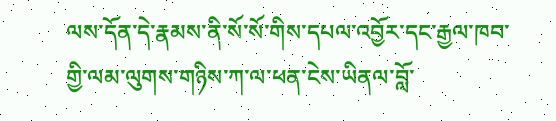ལས་དོན་དེ་རྣམས་ནི་སོ་སོ་གིས་དཔལ་འབྱོར་དང་རྒྱལ་ཁབ་གྱི་ལམ་ལུགས་གཉིས་ཀ་ལ་ཕན་ངེས་ཡིནལ་བློ་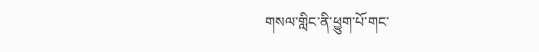གསལ་གླིང་ནི་ཕྱུག་པོ་གང་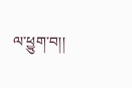ལ་ཕྱུག་བ།།